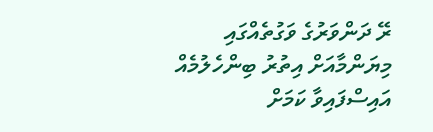ރޭ ދަންވަރުގެ ވަގުތެއްގައި މިޔަންމާއަށް އިތުރު ބިންހެލުމެއް އައިސްފައިވާ ކަމަށް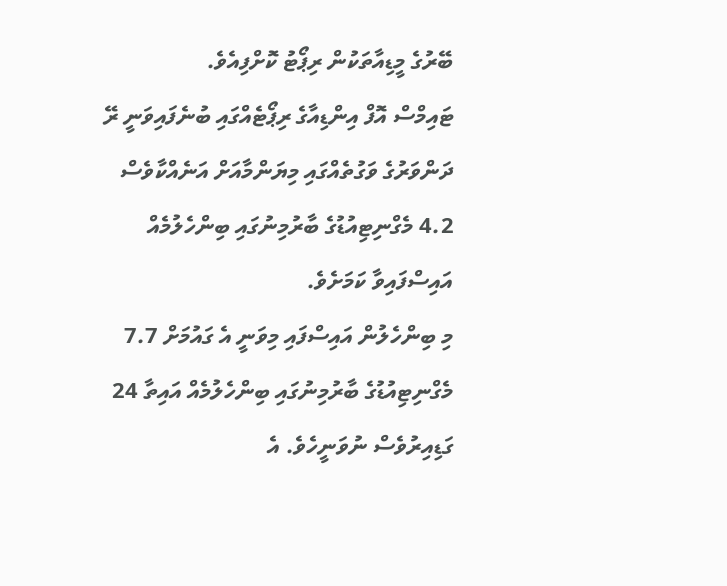ބޭރުގެ މީޑިއާތަކުން ރިޕޯޓު ކޮށްފިއެވެ.
ޓައިމްސް އޮފް އިންޑިއާގެ ރިޕޯޓެއްގައި ބުނެފައިވަނީ ރޭ ދަންވަރުގެ ވަގުތެއްގައި މިޔަންމާއަށް އަނެއްކާވެސް 4.2 މެގްނިޓިއުޑުގެ ބާރުމިނުގައި ބިންހެލުމެއް އައިސްފައިވާ ކަމަށެވެ.
މި ބިންހެލުން އައިސްފައި މިވަނީ އެ ގައުމަށް 7.7 މެގްނިޓިއުޑުގެ ބާރުމިނުގައި ބިންހެލުމެއް އައިތާ 24 ގަޑިއިރުވެސް ނުވަނީހެވެ. އެ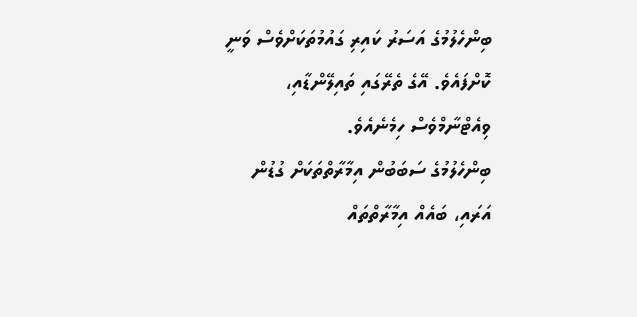ބިންހެލުމުގެ އަސަރު ކައިރި ގައުމުތަކަށްވެސް ވަނީ ކޮށްފައެވެ. އޭގެ ތެރޭގައި ތައިލޭންޑާއި، ވިއެޓްނާމްވެސް ހިމެނެއެވެ.
ބިންހެލުމުގެ ސަބަބުން އިމާރާތްތަކަށް ގުޑުން އަރައި، ބައެއް އިމާރާތްތައް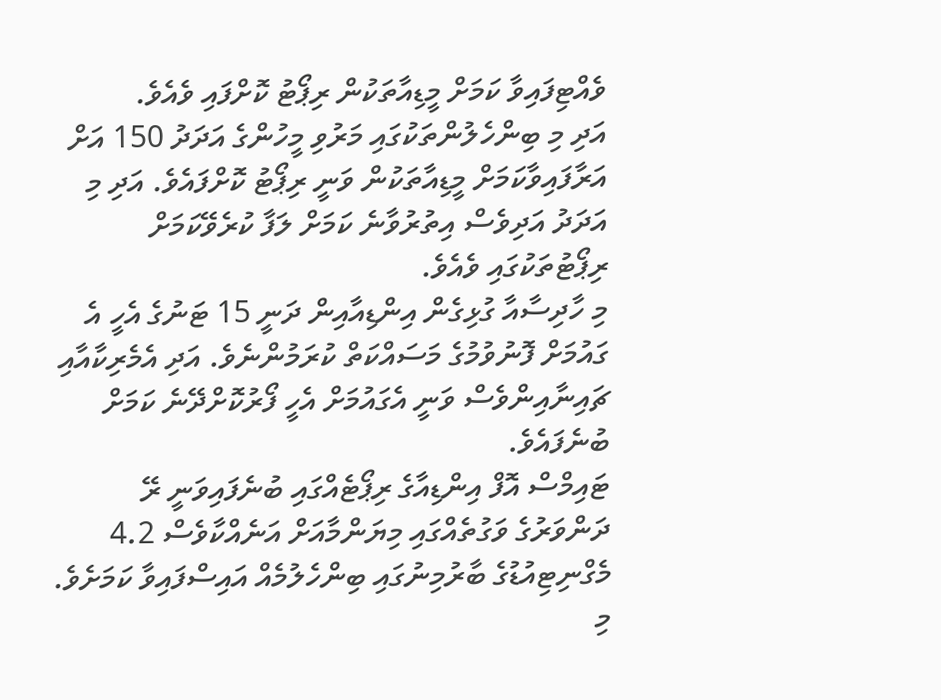ވެއްޓިފައިވާ ކަމަށް މީޑިއާތަކުން ރިޕޯޓު ކޮށްފައި ވެއެވެ.
އަދި މި ބިންހެލުންތަކުގައި މަރުވި މީހުންގެ އަދަދު 150 އަށް އަރާފައިވާކަމަށް މީޑިއާތަކުން ވަނީ ރިޕޯޓު ކޮށްފައެވެ. އަދި މި އަދަދު އަދިވެސް އިތުރުވާނެ ކަމަށް ލަފާ ކުރެވޭކަމަށް ރިޕޯޓުތަކުގައި ވެއެވެ.
މި ހާދިސާއާ ގުޅިގެން އިންޑިއާއިން ދަނީ 15 ޓަނުގެ އެހީ އެ ގައުމަށް ފޮނުވުމުގެ މަސައްކަތް ކުރަމުންނެވެ. އަދި އެމެރިކާއާއި ޗައިނާއިންވެސް ވަނީ އެގައުމަށް އެހީ ފޯރުކޮށްދޭނެ ކަމަށް ބުނެފައެވެ.
ޓައިމްސް އޮފް އިންޑިއާގެ ރިޕޯޓެއްގައި ބުނެފައިވަނީ ރޭ ދަންވަރުގެ ވަގުތެއްގައި މިޔަންމާއަށް އަނެއްކާވެސް 4.2 މެގްނިޓިއުޑުގެ ބާރުމިނުގައި ބިންހެލުމެއް އައިސްފައިވާ ކަމަށެވެ.
މި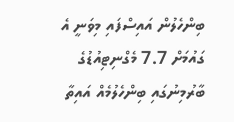ބިންހެލުން އައިސްފައި މިވަނީ އެ ގައުމަށް 7.7 މެގްނިޓިއުޑުގެ ބާރުމިނުގައި ބިންހެލުމެއް އައިތާ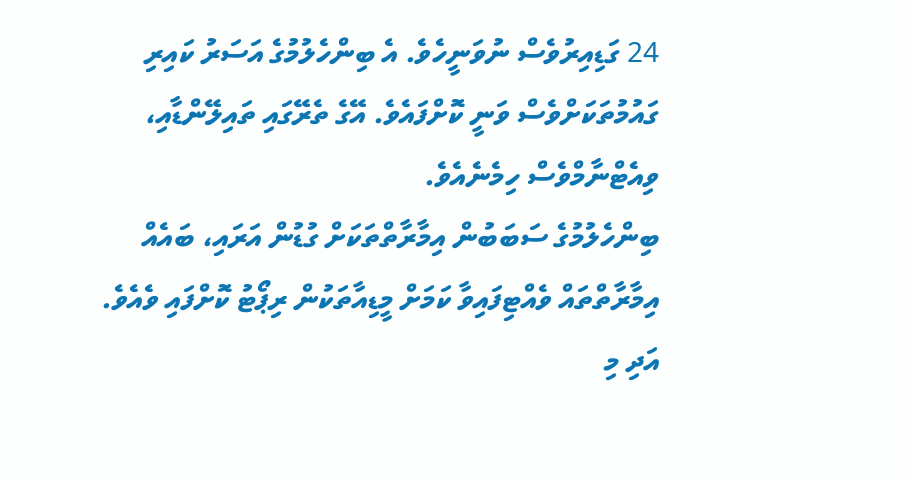24 ގަޑިއިރުވެސް ނުވަނީހެވެ. އެ ބިންހެލުމުގެ އަސަރު ކައިރި ގައުމުތަކަށްވެސް ވަނީ ކޮށްފައެވެ. އޭގެ ތެރޭގައި ތައިލޭންޑާއި، ވިއެޓްނާމްވެސް ހިމެނެއެވެ.
ބިންހެލުމުގެ ސަބަބުން އިމާރާތްތަކަށް ގުޑުން އަރައި، ބައެއް އިމާރާތްތައް ވެއްޓިފައިވާ ކަމަށް މީޑިއާތަކުން ރިޕޯޓު ކޮށްފައި ވެއެވެ.
އަދި މި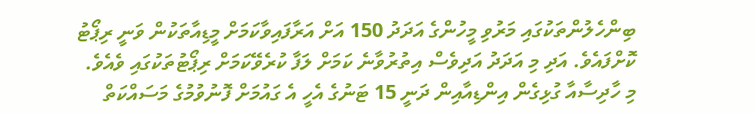ބިންހެލުންތަކުގައި މަރުވި މީހުންގެ އަދަދު 150 އަށް އަރާފައިވާކަމަށް މީޑިއާތަކުން ވަނީ ރިޕޯޓު ކޮށްފައެވެ. އަދި މި އަދަދު އަދިވެސް އިތުރުވާނެ ކަމަށް ލަފާ ކުރެވޭކަމަށް ރިޕޯޓުތަކުގައި ވެއެވެ.
މި ހާދިސާއާ ގުޅިގެން އިންޑިއާއިން ދަނީ 15 ޓަނުގެ އެހީ އެ ގައުމަށް ފޮނުވުމުގެ މަސައްކަތް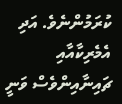ކުރަމުންނެވެ. އަދި އެމެރިކާއާއި ޗައިނާއިންވެސް ވަނީ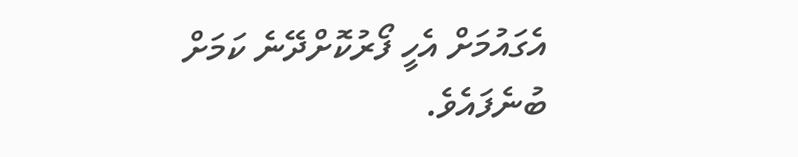އެގައުމަށް އެހީ ފޯރުކޮށްދޭނެ ކަމަށް ބުނެފައެވެ.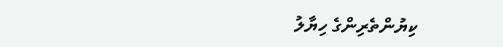ކިޔުންތެރިންގެ ހިޔާލު